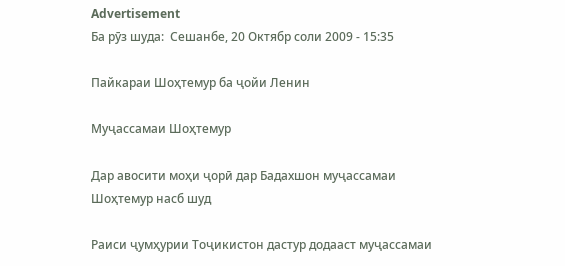Advertisement
Ба рӯз шуда:  Сешанбе, 20 Октябр соли 2009 - 15:35

Пайкараи Шоҳтемур ба ҷойи Ленин

Муҷассамаи Шоҳтемур

Дар авосити моҳи ҷорӣ дар Бадахшон муҷассамаи Шоҳтемур насб шуд

Раиси ҷумҳурии Тоҷикистон дастур додааст муҷассамаи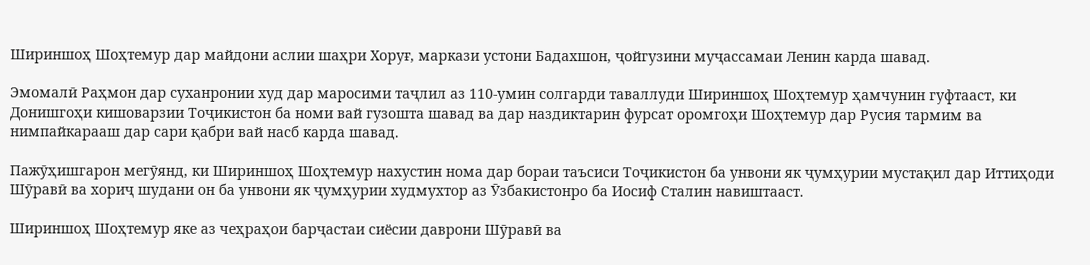Шириншоҳ Шоҳтемур дар майдони аслии шаҳри Хоруғ, маркази устони Бадахшон, ҷойгузини муҷассамаи Ленин карда шавад.

Эмомалӣ Раҳмон дар суханронии худ дар маросими таҷлил аз 110-умин солгарди таваллуди Шириншоҳ Шоҳтемур ҳамчунин гуфтааст, ки Донишгоҳи кишоварзии Тоҷикистон ба номи вай гузошта шавад ва дар наздиктарин фурсат оромгоҳи Шоҳтемур дар Русия тармим ва нимпайкарааш дар сари қабри вай насб карда шавад.

Пажӯҳишгарон мегӯянд, ки Шириншоҳ Шоҳтемур нахустин нома дар бораи таъсиси Тоҷикистон ба унвони як ҷумҳурии мустақил дар Иттиҳоди Шӯравӣ ва хориҷ шудани он ба унвони як ҷумҳурии худмухтор аз Ӯзбакистонро ба Иосиф Сталин навиштааст.

Шириншоҳ Шоҳтемур яке аз чеҳраҳои барҷастаи сиёсии даврони Шӯравӣ ва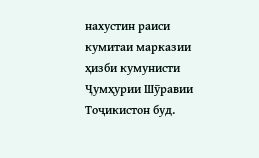нахустин раиси кумитаи марказии ҳизби кумунисти Ҷумҳурии Шӯравии Тоҷикистон буд.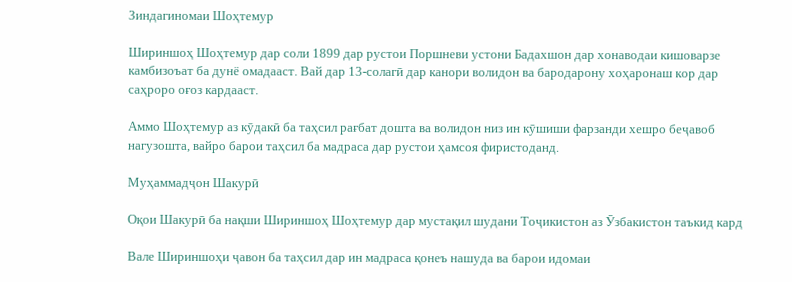Зиндагиномаи Шоҳтемур

Шириншоҳ Шоҳтемур дар соли 1899 дар рустои Поршневи устони Бадахшон дар хонаводаи кишоварзе камбизоъат ба дунё омадааст. Вай дар 13-солагӣ дар канори волидон ва бародарону хоҳаронаш кор дар саҳроро оғоз кардааст.

Аммо Шоҳтемур аз кӯдакӣ ба таҳсил рағбат дошта ва волидон низ ин кӯшиши фарзанди хешро беҷавоб нагузошта, вайро барои таҳсил ба мадраса дар рустои ҳамсоя фиристоданд.

Муҳаммадҷон Шакурӣ

Оқои Шакурӣ ба нақши Шириншоҳ Шоҳтемур дар мустақил шудани Тоҷикистон аз Ӯзбакистон таъкид кард

Вале Шириншоҳи ҷавон ба таҳсил дар ин мадраса қонеъ нашуда ва барои идомаи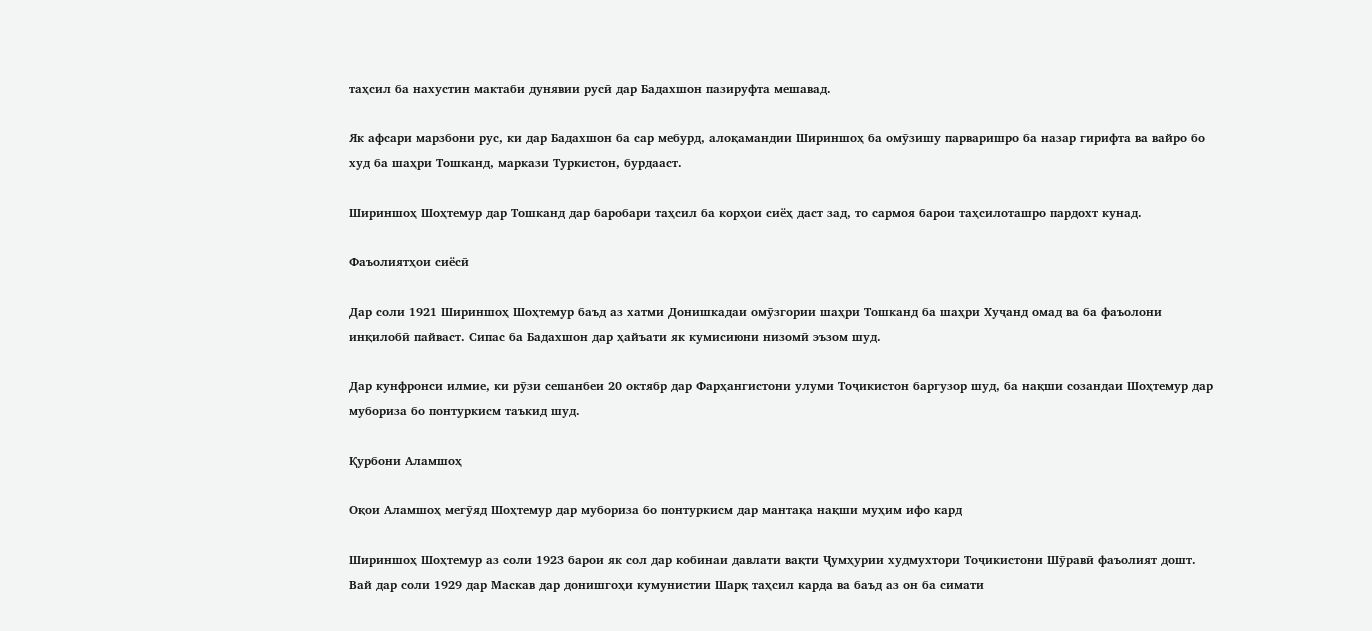таҳсил ба нахустин мактаби дунявии русӣ дар Бадахшон пазируфта мешавад.

Як афсари марзбони рус, ки дар Бадахшон ба сар мебурд, алоқамандии Шириншоҳ ба омӯзишу парваришро ба назар гирифта ва вайро бо худ ба шаҳри Тошканд, маркази Туркистон, бурдааст.

Шириншоҳ Шоҳтемур дар Тошканд дар баробари таҳсил ба корҳои сиёҳ даст зад, то сармоя барои таҳсилоташро пардохт кунад.

Фаъолиятҳои сиёсӣ

Дар соли 1921 Шириншоҳ Шоҳтемур баъд аз хатми Донишкадаи омӯзгории шаҳри Тошканд ба шаҳри Хуҷанд омад ва ба фаъолони инқилобӣ пайваст. Сипас ба Бадахшон дар ҳайъати як кумисиюни низомӣ эъзом шуд.

Дар кунфронси илмие, ки рӯзи сешанбеи 20 октябр дар Фарҳангистони улуми Тоҷикистон баргузор шуд, ба нақши созандаи Шоҳтемур дар мубориза бо понтуркисм таъкид шуд.

Қурбони Аламшоҳ

Оқои Аламшоҳ мегӯяд Шоҳтемур дар мубориза бо понтуркисм дар мантақа нақши муҳим ифо кард

Шириншоҳ Шоҳтемур аз соли 1923 барои як сол дар кобинаи давлати вақти Ҷумҳурии худмухтори Тоҷикистони Шӯравӣ фаъолият дошт. Вай дар соли 1929 дар Маскав дар донишгоҳи кумунистии Шарқ таҳсил карда ва баъд аз он ба симати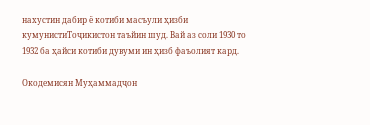нахустин дабир ё котиби масъули ҳизби кумунистиТоҷикистон таъйин шуд. Вай аз соли 1930 то 1932 ба ҳайси котиби дувуми ин ҳизб фаъолият кард.

Окодемисян Муҳаммадҷон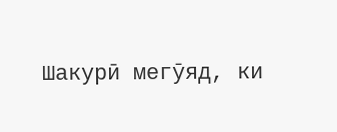Шакурӣ мегӯяд, ки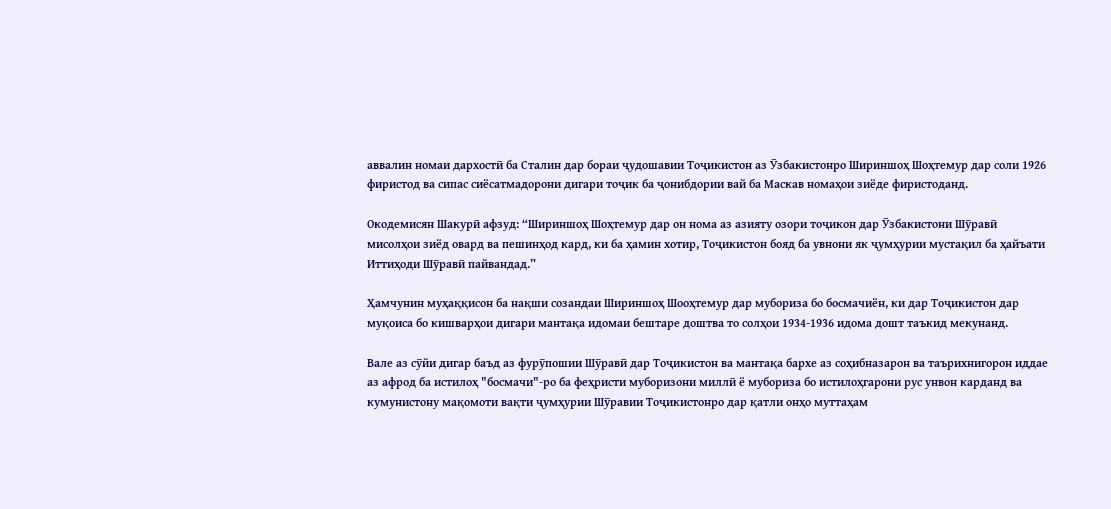аввалин номаи дархостӣ ба Сталин дар бораи ҷудошавии Тоҷикистон аз Ӯзбакистонро Шириншоҳ Шоҳтемур дар соли 1926 фиристод ва сипас сиёсатмадорони дигари тоҷик ба ҷонибдории вай ба Маскав номаҳои зиёде фиристоданд.

Окодемисян Шакурӣ афзуд: “Шириншоҳ Шоҳтемур дар он нома аз азияту озори тоҷикон дар Ӯзбакистони Шӯравӣ мисолҳои зиёд овард ва пешинҳод кард, ки ба ҳамин хотир, Тоҷикистон бояд ба увнони як ҷумҳурии мустақил ба ҳайъати Иттиҳоди Шӯравӣ пайвандад.”

Ҳамчунин муҳаққисон ба нақши созандаи Шириншоҳ Шооҳтемур дар мубориза бо босмачиён, ки дар Тоҷикистон дар муқоиса бо кишварҳои дигари мантақа идомаи бештаре доштва то солҳои 1934-1936 идома дошт таъкид мекунанд.

Вале аз сӯйи дигар баъд аз фурӯпошии Шӯравӣ дар Тоҷикистон ва мантақа бархе аз соҳибназарон ва таърихнигорон иддае аз афрод ба истилоҳ "босмачи"-ро ба феҳристи муборизони миллӣ ё мубориза бо истилоҳгарони рус унвон карданд ва кумунистону мақомоти вақти ҷумҳурии Шӯравии Тоҷикистонро дар қатли онҳо муттаҳам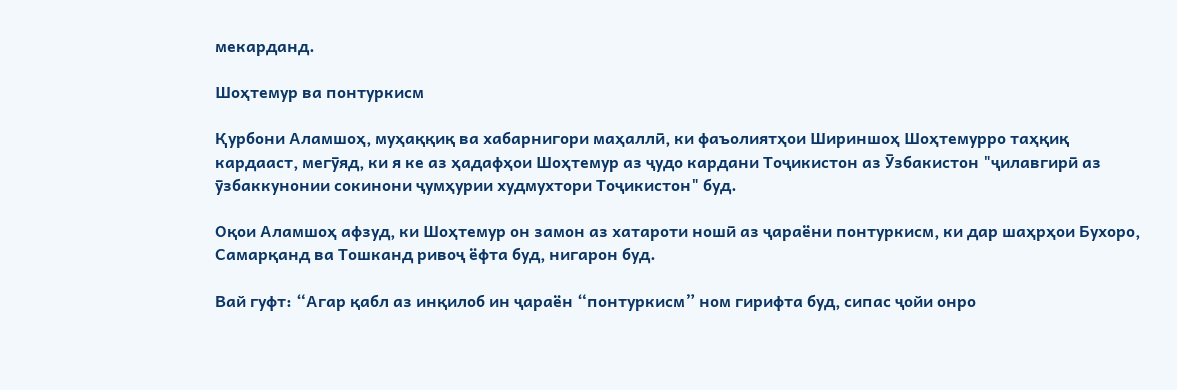мекарданд.

Шоҳтемур ва понтуркисм

Қурбони Аламшоҳ, муҳаққиқ ва хабарнигори маҳаллӣ, ки фаъолиятҳои Шириншоҳ Шоҳтемурро таҳқиқ кардааст, мегӯяд, ки я ке аз ҳадафҳои Шоҳтемур аз ҷудо кардани Тоҷикистон аз Ӯзбакистон "ҷилавгирӣ аз ӯзбаккунонии сокинони ҷумҳурии худмухтори Тоҷикистон" буд.

Оқои Аламшоҳ афзуд, ки Шоҳтемур он замон аз хатароти ношӣ аз ҷараёни понтуркисм, ки дар шаҳрҳои Бухоро, Самарқанд ва Тошканд ривоҷ ёфта буд, нигарон буд.

Вай гуфт: “Агар қабл аз инқилоб ин ҷараён “понтуркисм” ном гирифта буд, сипас ҷойи онро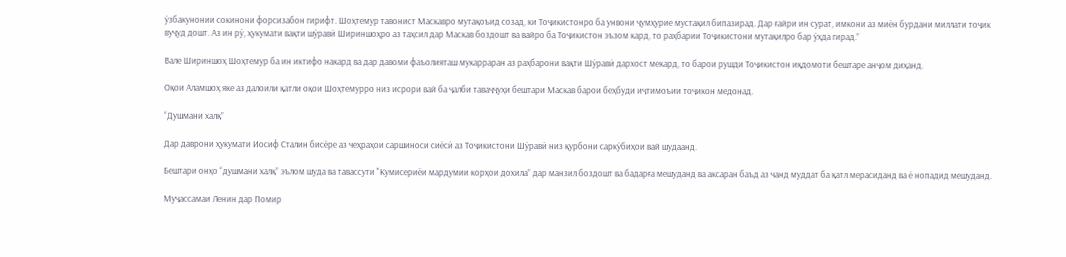ӯзбакунонии сокинони форсизабон гирифт. Шоҳтемур тавонист Маскавро мутақоъид созад, ки Тоҷикистонро ба унвони ҷумҳурие мустақил бипазирад. Дар ғайри ин сурат, имкони аз миён бурдани миллати тоҷик вуҷуд дошт. Аз ин рӯ, ҳукумати вақти шӯравӣ Шириншоҳро аз таҳсил дар Маскав боздошт ва вайро ба Тоҷикистон эъзом кард, то раҳбарии Тоҷикистони мутақилро бар ӯҳда гирад.”

Вале Шириншоҳ Шоҳтемур ба ин иктифо накард ва дар давоми фаъолияташ мукарраран аз раҳбарони вақти Шӯравӣ дархост мекард, то барои рушди Тоҷикистон иқдомоти бештаре анҷом диҳанд.

Оқои Аламшоҳ яке аз далоили қатли оқои Шоҳтемурро низ исрори вай ба ҷалби таваҷҷуҳи бештари Маскав барои беҳбуди иҷтимоъии тоҷикон медонад.

“Душмани халқ”

Дар даврони ҳукумати Иосиф Сталин бисёре аз чеҳраҳои саршиноси сиёсӣ аз Тоҷикистони Шӯравӣ низ қурбони саркӯбиҳои вай шудаанд.

Бештари онҳо “душмани халқ” эълом шуда ва тавассути "Кумисериёи мардумии корҳои дохила” дар манзил боздошт ва бадарға мешуданд ва аксаран баъд аз чанд муддат ба қатл мерасиданд ва ё нопадид мешуданд.

Муҷассамаи Ленин дар Помир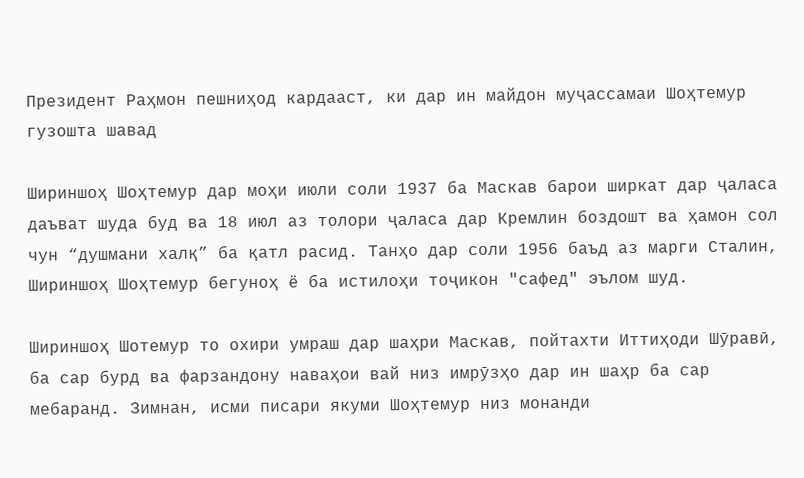Президент Раҳмон пешниҳод кардааст, ки дар ин майдон муҷассамаи Шоҳтемур гузошта шавад

Шириншоҳ Шоҳтемур дар моҳи июли соли 1937 ба Маскав барои ширкат дар ҷаласа даъват шуда буд ва 18 июл аз толори ҷаласа дар Кремлин боздошт ва ҳамон сол чун “душмани халқ” ба қатл расид. Танҳо дар соли 1956 баъд аз марги Сталин, Шириншоҳ Шоҳтемур бегуноҳ ё ба истилоҳи тоҷикон "сафед" эълом шуд.

Шириншоҳ Шотемур то охири умраш дар шаҳри Маскав, пойтахти Иттиҳоди Шӯравӣ, ба сар бурд ва фарзандону наваҳои вай низ имрӯзҳо дар ин шаҳр ба сар мебаранд. Зимнан, исми писари якуми Шоҳтемур низ монанди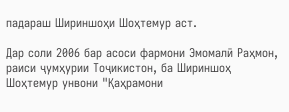падараш Шириншоҳи Шоҳтемур аст.

Дар соли 2006 бар асоси фармони Эмомалӣ Раҳмон, раиси ҷумҳурии Тоҷикистон, ба Шириншоҳ Шоҳтемур унвони "Қаҳрамони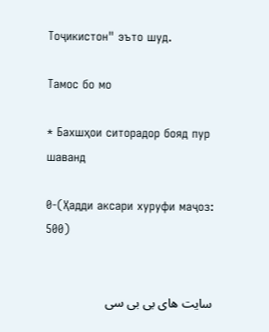Тоҷикистон" эъто шуд.

Тамос бо мо

* Бахшҳои ситорадор бояд пур шаванд

0-(Ҳадди аксари хуруфи маҷоз: 500)


سایت های بی بی سی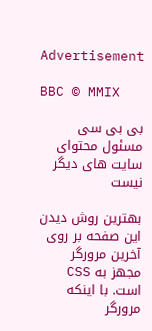Advertisement

BBC © MMIX

بی بی سی مسئول محتوای سایت های دیگر نیست

بهترین روش دیدن این صفحه بر روی آخرین مرورگر مجهز به CSS است. با اینکه مرورگر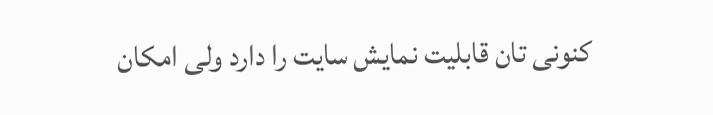کنونی تان قابلیت نمایش سایت را دارد ولی امکان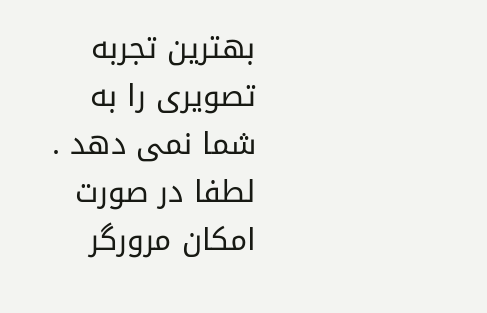بهترین تجربه تصویری را به شما نمی دهد . لطفا در صورت امکان مرورگر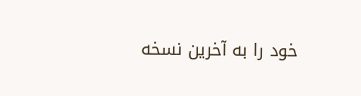خود را به آخرین نسخه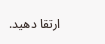ارتقا دهید.